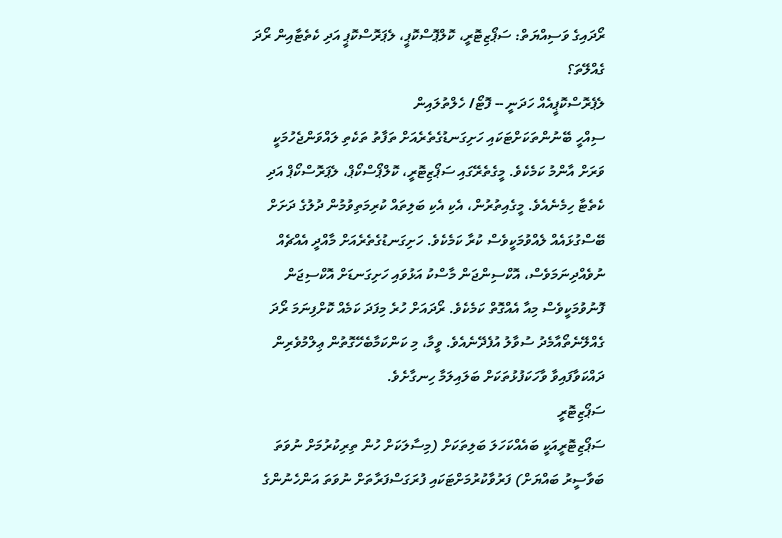ރޯދައިގެ ވަސިއްޔަތް: ސަޕޯޒިޓޮރީ، ކޮލްޕޮސްކޮޕީ، ލެޕަރޮސްކޮޕީ އަދި ކެތެޓާއިން ރޯދަ ގެއްލޭތަ؟
ލެޕެރޮސްކޮޕީއެއް ހަދަނީ -- ފޮޓޯ/ ހެލްތުލައިން
ސިއްހީ ބޭނުންތަކަށްޓަކައި ހަށިގަނޑުގެތެރެއަށް ތަފާތު ތަކެތި ލައްވަންޖެހުމަކީ ވަރަށް އާންމު ކަމެކެވެ. މީގެތެރޭގައި ސަޕޯޒިޓޮރީ، ކޮލްޕޯސްކޯޕް، ލެޕަރޮސްކޯޕް އަދި ކެތެޓާ ހިމެނެއެވެ. މީގެއިތުރުން، އެކި އެކި ބަލިތައް ކުރިމަތިވުމުން ދުލުގެ ދަށަށް ބޭސްގުޅައެއް ލެއްވުމަކީވެސް ކުރާ ކަމެކެވެ. ހަށިގަނޑުގެތެރެއަށް މާއްދީ އެއްޗެއް ނުވެއްދިނަމަވެސް، އޮކްސިންޖަން މާސްކު އަޅުވައި ހަށިގަނޑަށް އޮކްސިޖަން ފޮނުވުމަކީވެސް މިއާ އެއްގޮތް ކަމެކެވެ. ރޯދައަށް ހުރެ މިފަދަ ކަމެއް ކޮށްފިނަމަ ރޯދަ ގެއްލޭނެތޯއާމެދު ސުވާލު އުފެދޭނެއެވެ. ވީމާ، މި ކަންކަމާބެހޭގޮތުން ޢިލްމުވެރިން ދައްކަވާފައިވާ ވާހަކަފުޅުތަކަށް ބަލައިލަމާ ހިނގާށެވެ.
ސަޕޯޒިޓޮރީ
ސަޕޯޒިޓޮރީއަކީ ބައެއްކަހަލަ ބަލިތަކަށް (މިސާލަކަށް ހުން ތިރިކުރުމަށް ނުވަތަ ބަވާސީރު ބައްޔަށް) ފަރުވާކުރުމަށްޓަކައި ފުރަގަސްފަރާތަށް ނުވަތަ އަންހެނުންގެ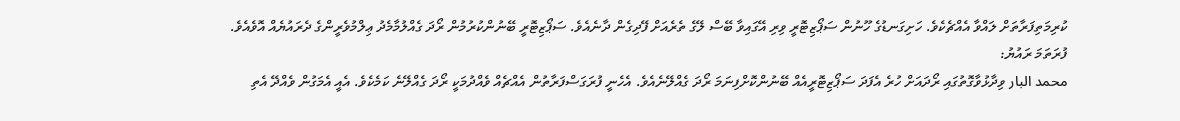ކުރިމަތިފަރާތަށް ލައްވާ އެއްޗެކެވެ. ހަށިގަނޑުގެ ހޫނުން ސަޕޯޒިޓޮރީ ވިރި އޭގައިވާ ބޭސް ލޭގެ ތެރެއަށް ފޭދިގެން ދާނެއެވެ. ސަޕޯޒިޓޮރީ ބޭނުންކުރުމުން ރޯދަ ގެއްލުމާމެދު ޢިލްމުވެރީންގެ ދެރައުޔެއް އޮވެއެވެ.
ފުރަތަމަ ރައުޔު:
محمد البار ވިދާޅުވާގޮތުގައި ރޯދައަށް ހުރެ އެފަދަ ސަޕޯޒިޓޮރީއެއް ބޭނުންކޮށްފިނަމަ ރޯދަ ގެއްލޭނެއެވެ. އެހެނީ ފުރަގަސްފަރާތުން އެއްޗެއް ވެއްދުމަކީ ރޯދަ ގެއްލޭނެ ކަމެކެވެ. އެއީ އެމަގުން ވެއްދޭ އެތި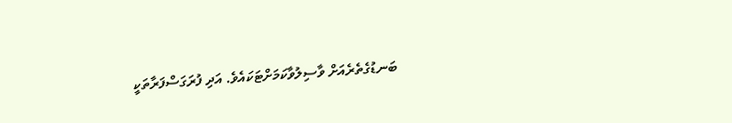ބަނޑުގެތެރެއަށް ވާސިލުވާކަމަށްޓަކައެވެ. އަދި ފުރަގަސްފަރާތަކީ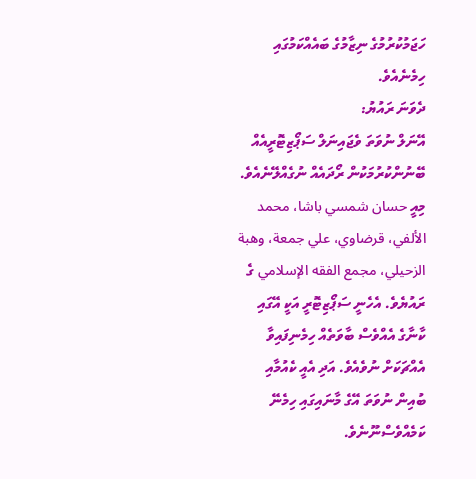ހަޖަމުކުރުމުގެ ނިޒާމުގެ ބައެއްކަމުގައި ހިމެނެއެވެ.
ދެވަނަ ރައުޔު:
އޭނަލް ނުވަތަ ވެޖައިނަލް ސަޕޯޒިޓޮރީއެއް ބޭނުންކުރުމަކުން ރޯދައެއް ނުގެއްލޭނެއެވެ. މިއީ حسان شمسي باشا، محمد الألفي، قرضاوي، علي جمعة، وهبة الزحيلي، مجمع الفقه الإسلامي ގެ ރައުޔެވެ. އެހެނީ ސަޕޯޒިޓޮރީ އަކީ އޭގައި ކާނާގެ އެއްވެސް ބާވަތެއް ހިމެނިފައިވާ އެއްޗަކަށް ނުވެއެވެ. އަދި އެއީ ކެއުމާއި ބުއިން ނުވަތަ އޭގެ މާނައިގައި ހިމެނޭ ކަމެއްވެސްނޫނެވެ.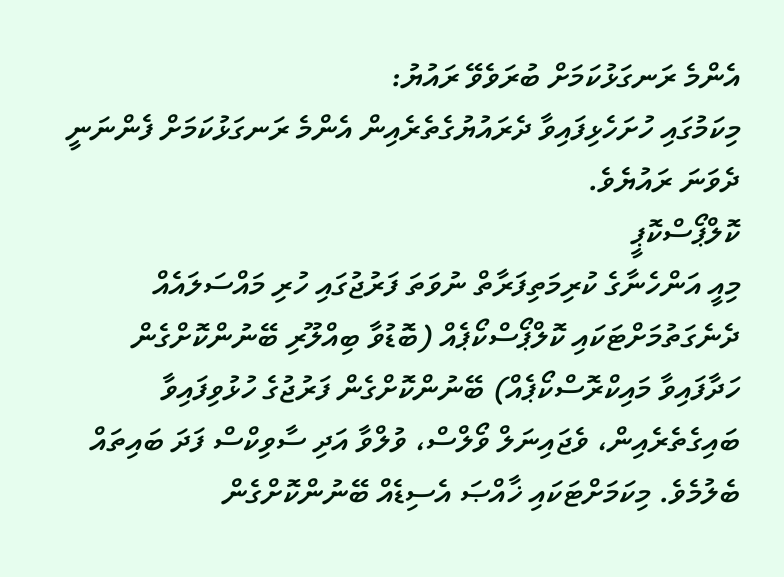އެންމެ ރަނގަޅުކަމަށް ބުރަވެވޭ ރައުޔު:
މިކަމުގައި ހުށަހެޅިފައިވާ ދެރައުޔުގެތެރެއިން އެންމެ ރަނގަޅުކަމަށް ފެންނަނީ ދެވަނަ ރައުޔެވެ.
ކޮލްޕޯސްކޮޕީ
މިއީ އަންހެނާގެ ކުރިމަތިފަރާތް ނުވަތަ ފަރުޖުގައި ހުރި މައްސަލައެއް ދެނެގަތުމަށްޓަކައި ކޮލްޕޯސްކޯޕެއް (ބޮޑުވާ ބިއްލޫރި ބޭނުންކޮށްގެން ހަދާފައިވާ މައިކްރޮސްކޯޕެއް) ބޭނުންކޮށްގެން ފަރުޖުގެ ހުޅުވިފައިވާ ބައިގެތެރެއިން، ވެޖައިނަލް ވޯލްސް، ވުލްވާ އަދި ސާވިކްސް ފަދަ ބައިތައް ބެލުމެވެ. މިކަމަށްޓަކައި ޚާއްޞަ އެސިޑެއް ބޭނުންކޮށްގެން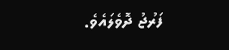ފަރުޖު ދޮވެލައެވެ.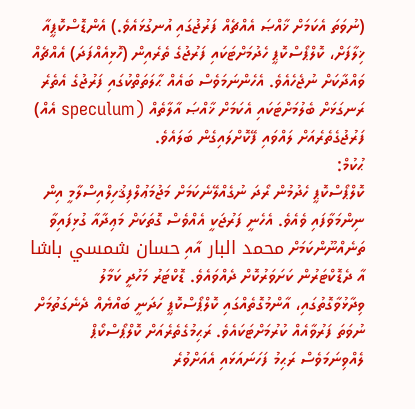(ނުވަތަ އެކަމަށް ޚާއްޞަ އެއްޗެއް ފަރުޖުގައި އުނގުޅައެވެ.) އެންޑޮސްކޮޕީއާ ޚިލާފަށް، ކޮލްޕޯސްކޮޕީ ހެދުމަށްޓަކައި ފަރުޖުގެ ތެރެއިން (ހޮޅިއެއްފަދަ) އެއްޗެއް ވައްދާކަށް ނުޖެހެއެވެ. އެހެންނަމަވެސް ބައެއް ޙާލަތަތްކުގައި ފަރުޖުގެ އެތެރެ ރަނގަޅަށް ބެލުމަށްޓަކައި އެކަމަށް ޚާއްޞަ އާލާތެއް (speculum އެއް) ފަރުޖުގެތެރެއަށް ލައްވައި ފޭކޮށްލައިގެން ބަލައެވެ.
ޙުކުމް:
ކޮލްޕޯސްކޮޕީ ހެދުމުން ރޯދަ ނުގެއްލޭނެކަމަށް މަޖުމަޢުލްފިޤުހިލްއިސްލާމީ އިން ނިންމަވާފައި ވެއެވެ. އެހެނީ ފަރުޖަކީ އެއްވެސް ގޮތަކަށް މަޢިދާއާ ގުޅިފައިވާ ތަނެއްނޫންކަމަށް محمد البار އާއި حسان شمسي باشا އާ ދެޑޮކްޓަރުން ކަށަވަރުކޮށް ދެއްވައެވެ. ޑޮކްޓަރު މަހުދީ ކަމާލު ވިދާޅުވާގޮތުގައި، އާންމުގޮތެއްގައި ކޮލްޕޯސްކޮޕީ ހަދަނީ ބައްޔެއް ދެނެގަތުމަށް ނުވަތަ ފަރުވާއެއް ކުރުމަށްޓަކައެވެ. ރަޙިމުގެތެރެއަށް ކޮލްޕޯސްކޯޕް ލެއްވިނަމަވެސް ރަޙިމު ފަހަނައަޅައި އެއަށްވުރެ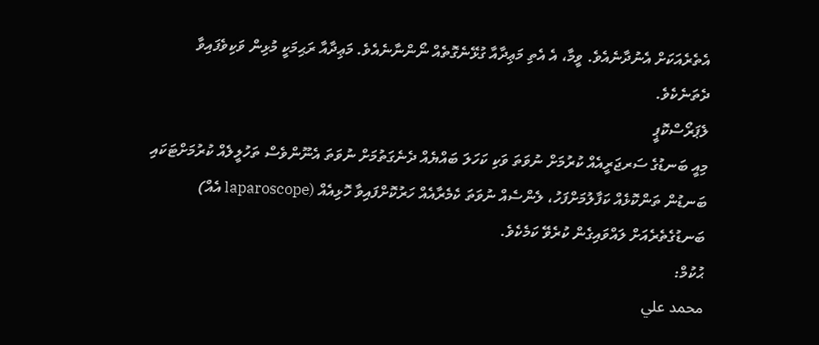އެތެރެއަކަށް އެނުދާނެއެވެ. ވީމާ، އެ އެތި މަޢިދާއާ ގުޅޭނެގޮތެއް ނޯންނާނެއެވެ. މަޢިދާއާ ރަޙިމަކީ މުޅިން ވަކިވެފައިވާ ދެތަނެކެވެ.
ލެޕަރޯސްކޮޕީ
މިއީ ބަނޑުގެ ސަރޖަރީއެއް ކުރުމަށް ނުވަތަ ވަކި ކަހަލަ ބައްޔެއް ދެނެގަތުމަށް ނުވަތަ އެނޫންވެސް ތަހުލީލެއް ކުރުމަށްޓަކައި ބަނޑުން ތަންކޮޅެއް ކަފާލުމަށްފަހު، ލެންސެއް ނުވަތަ ކެމެރާއެއް ހަރުކޮށްފައިވާ ހޮޅިއެއް (laparoscope އެއް) ބަނޑުގެތެރެއަށް ލައްވައިގެން ކުރެވޭ ކަމެކެވެ.
ޙުކުމް:
محمد علي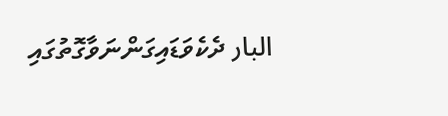البار ދެކެވަޑައިގަންނަވާގޮތުގައި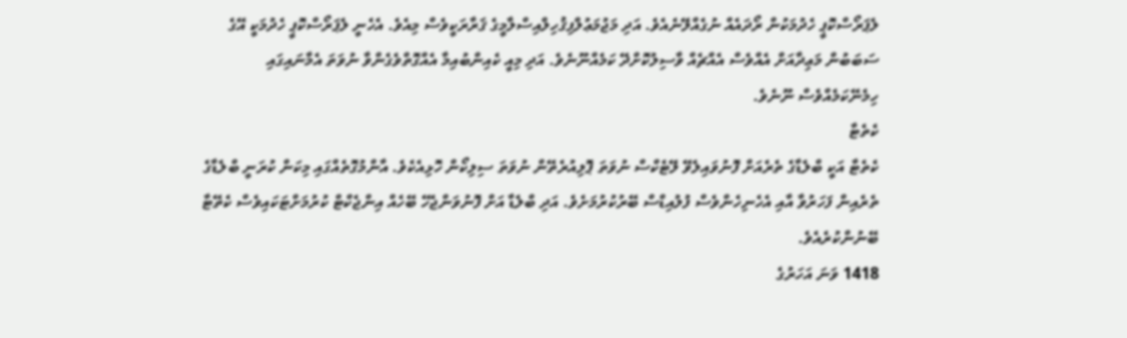ލެޕަރޯސްކޮޕީ ހެދުމަކުން ރޯދައެއް ނުގެއްލޭނެއެވެ. އަދި މަޖުމަޢުލްފިޤުހިލްއިސްލާމީގެ ޤަރާރަކީވެސް މިއެވެ. އެހެނީ ލެޕަރޯސްކޮޕީ ހެދުމަކީ އޭގެ ސަބަބުން މަޢިދާއަށް އެއްވެސް އެއްޗެއް ވާސިލުކޮށްދޭ ކަމެއްނޫނެވެ. އަދި މިއީ ކެއިންބުއިމާ އެއްގޮތްވެގެންވާ ނުވަތަ އެމާނައިގައި ހިމެނޭކަމެއްވެސް ނޫނެވެ.
ކެތެޓާ
ކެތެޓާ އަކީ ބްލެޑާގެ ތެރެއަށް ފޮނުވައިލެވޭ ލޭޓެކްސް ނުވަތަ ޕޮލިއުރެތޭން ނުވަތަ ސިލިކޯން ހޮޅިއެކެވެ. އާންމުގޮތެއްގައި މިކަން ކުރަނީ ބްލެޑާގެ ތެރެއިން ފަހަރުވާ އާއި އެހެނިހެންވެސް ފުލުއިޑްސް ބޭރުކުރުމަށެވެ. އަދި ބްލެޑާ އަށް ފޮނުވަންޖެހޭ ބޭހެއް އިންޖެކްޓް ކުރުމަށްޓަކައިވެސް ކެތޭޓާ ބޭނުންކުރެއެވެ.
1418 ވަނަ އަހަރުގެ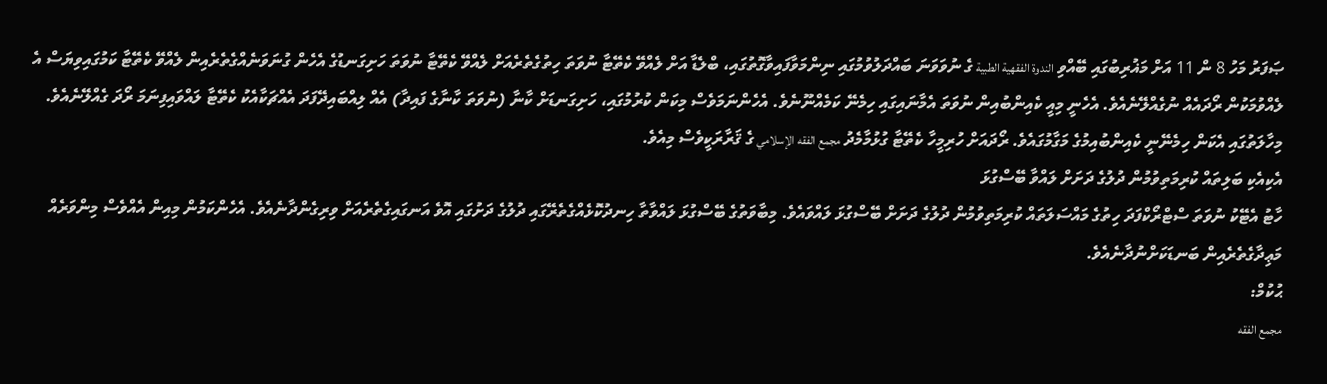ޞަފަރު މަހު 8 ން 11 އަށް މަޣުރިބުގައި ބޭއްވި الندوة الفقهية الطبية ގެ ނުވަވަނަ ބައްދަލުވުމުގައި ނިންމަވާފައިވާގޮތުގައި، ބްލެޑާ އަށް ލެއްވޭ ކެތޭޓާ ނުވަތަ ހިތުގެތެރެއަށް ލެއްވޭ ކެތޭޓާ ނުވަތަ ހަށިގަނޑުގެ އެހެން ގުނަވަނެއްގެތެރެއިން ލެއްވޭ ކެތޭޓާ ކަމުގައިވިޔަސް އެ ލެއްވުމަކުން ރޯދައެއް ނުގެއްލޭނެއެވެ. އެހެނީ މިއީ ކެއިންބުއިން ނުވަތަ އެމާނައިގައި ހިމެނޭ ކަމެއްނޫނެވެ. އެހެންނަމަވެސް މިކަން ކުރުމުގައި، ހަށިގަނޑަށް ކާނާ (ނުވަތަ ކާނާގެ ފައިދާ) އެއް ލިއްބައިދޭފަދަ އެއްޗަކާއެކު ކެތޭޓާ ލައްވައިފިނަމަ ރޯދަ ގެއްލޭނެއެވެ. މިހާލަތުގައި އެކަން ހިމެނޭނީ ކެއިންބުއިމުގެ މަގާމުގައެވެ. ރޯދައަށް ހުރިމީހާ ކެތޭޓާ ގުޅުމާމެދު مجمع الفقه الإسلامي ގެ ޤަރާރަކީވެސް މިއެވެ.
އެކިއެކި ބަލިތައް ކުރިމަތިވުމުން ދުލުގެ ދަށަށް ލައްވާ ބޭސްގުޅަ
ހާޓު އެޓޭކު ނުވަތަ ސްޓްރޯކްފަދަ ހިތުގެ މައްސަލަތައް ކުރިމަތިވުމުން ދުލުގެ ދަށަށް ބޭސްގުޅަ ލައްވައެވެ. މިބާވަތުގެ ބޭސްގުޅަ ލައްވާތާ ހިނދުކޮޅެއްގެތެރޭގައި ދުލުގެ ދަށުގައި އޮވެ އަނގައިގެތެރެއަށް ވިރިގެންދާނެއެވެ. އެހެންކަމުން މިއިން އެއްވެސް މިންވަރެއް މަޢިދާގެތެރެއިން ބަނޑަކަށްނުދާނެއެވެ.
ޙުކުމް:
مجمع الفقه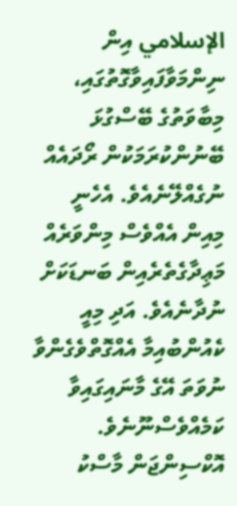الإسلامي އިން ނިންމަވާފައިވާގޮތުގައި، މިބާވަތުގެ ބޭސްގުޅަ ބޭނުންކުރަމަކުން ރޯދައެއް ނުގެއްލޭނެއެވެ. އެހެނީ މިއިން އެއްވެސް މިންވަރެއް މަޢިދާގެތެރެއިން ބަނޑަކަށް ނުދާނެއެވެ. އަދި މިއީ ކެއުންބުއިމާ އެއްގޮތްވެގެންވާ ނުވަތަ އޭގެ މާނައިގައިވާ ކަމެއްވެސްނޫނެވެ.
އޮކްސިންޖަން މާސްކު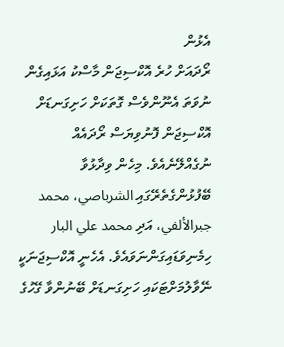އެޅުން
ރޯދައަށް ހުރެ އޮކްސިޖަން މާސްކު އަޅައިގެން ނުވަތަ އެނޫންވެސް ގޮތަކަށް ހަށިގަނޑަށް އޮކްސިޖަން ފޮނުވިޔަސް ރޯދައެއް ނުގެއްލޭނެއެވެ. މިހެން ވިދާޅުވާ ބޭފުޅުންގެތެރޭގައި الشرباصي، محمد جبرالألفي، އަދި محمد علي البار ހިމެނިވަޑައިގަންނަވައެވެ. އެހެނީ އޮކްސިޖަނަކީ ނޭވާލުމަށްޓަކައި ހަށިގަނޑަށް ބޭނުންވާ ގޭހުގެ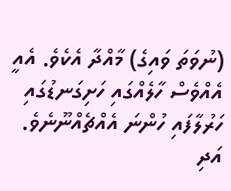(ނުވަތަ ވައިގެ) މާއްދާ އެކެވެ. އެއީ އެއްވެސް ހާލެއްގައި ހަށިގަނޑުގައި ހަރުލާފައި ހުންނަ އެއްޗެއްނޫނެވެ. އަދި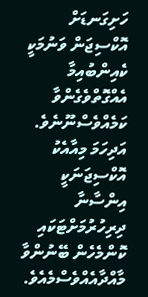ހަށިގަނޑަށް އޮކްސިޖަން ވަނުމަކީ ކެއިންބުއިމާ އެއްގޮތްވެގެންވާ ކަމެއްވެސްނޫނެވެ. އަދިހަމަ މިއާއެކު އޮކްސިޖަނަކީ އިންސާނާ ދިރިހުރުމަށްޓަކައި ކޮންމެހެން ބޭނުންވާ މާއްދާއެއްވެސްމެއެވެ.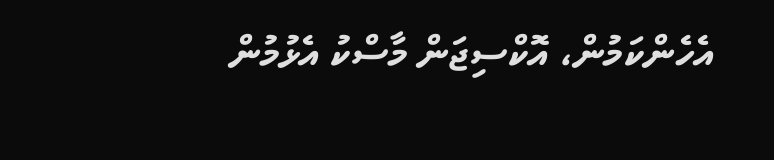އެހެންކަމުން، އޮކްސިޖަން މާސްކު އެޅުމުން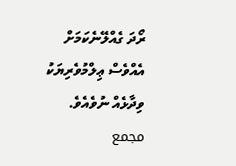ރޯދަ ގެއްލޭނެކަމަށް އެއްވެސް ޢިލްމުވެރިޔަކު ވިދާޅެއް ނުވެއެވެ. مجمع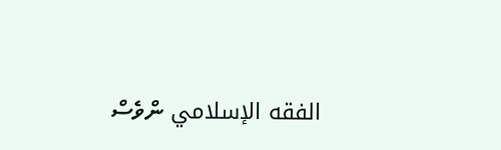الفقه الإسلامي ންވެސް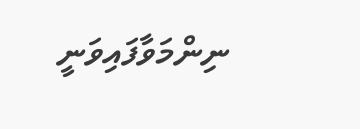ނިންމަވާފައިވަނީ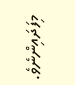މިފަދައިންނެވެ.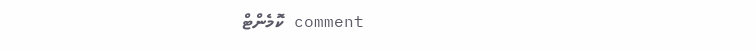comment ކޮމެންޓް